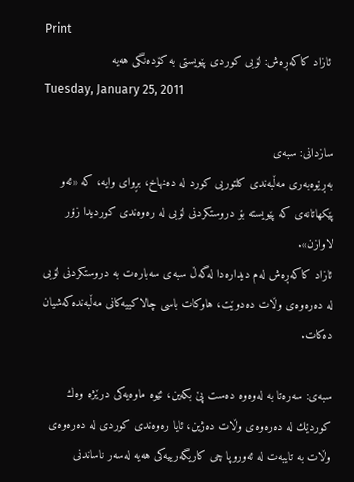Print
 ئازاد كاكه‌ڕه‌ش: لۆبی‌ كوردی‌ پێویستی‌ به‌ كۆده‌نگی‌ هه‌یه‌
Tuesday, January 25, 2011

سازدانی‌: سبه‌ی‌
به‌ڕێوه‌به‌ری مه‌ڵبه‌ندی كلتوریی كورد له‌ ده‌نهاخ، بڕوای‌ وایه‌، كه‌ «ئه‌و پێكهاتانه‌ی كه‌ پێویسته‌ بۆ دروستكردنی لۆبی له‌ ره‌وه‌ندی كوردیدا زۆر لاوازن».
ئازاد كاكه‌ڕه‌ش له‌م دیداره‌دا له‌گه‌ڵ سبه‌ی‌ سه‌باره‌ت به‌ دروستكردنی‌ لۆبی‌ له‌ ده‌ره‌وه‌ی‌ وڵات ده‌دوێت، هاوكات باسی‌ چالاكییه‌كانی‌ مه‌ڵبه‌نده‌كه‌شیان ده‌كات.

سبه‌ی‌: سه‌ره‌تا به‌ له‌وه‌وه‌ ده‌ست پێ بكه‌ین، ئێوه‌ ماوه‌یه‌كی‌ درێژه‌ وه‌ك كوردێك له‌ ده‌ره‌وه‌ی‌ وڵات ده‌ژین، ئایا ره‌وه‌ندی‌ كوردی‌ له‌ ده‌ره‌وه‌ی‌ وڵات به‌ تایبه‌ت له‌ ئه‌وروپا چی‌ كاریگه‌رییه‌كی‌ هه‌یه‌ له‌سه‌ر ناساندنی‌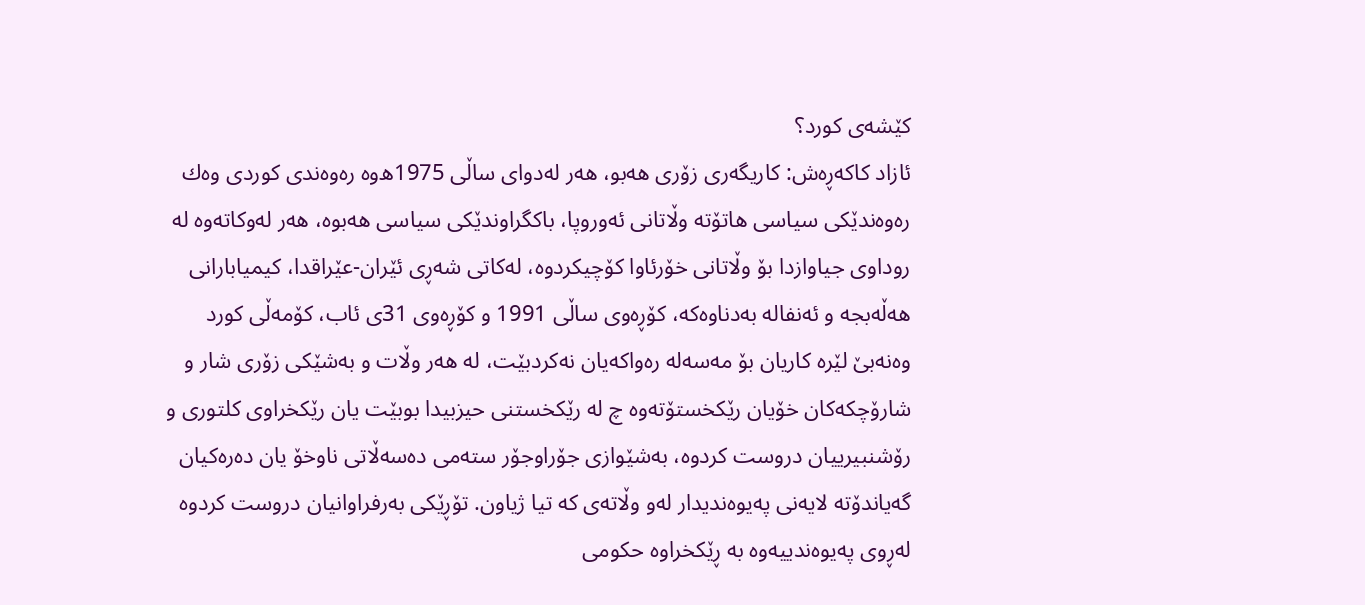كێشه‌ی‌ كورد؟
ئازاد كاكه‌ڕه‌ش: كاریگه‌ری زۆری هه‌بو، هه‌ر له‌دوای ساڵی 1975ه‌وه‌ ره‌وه‌ندی كوردی وه‌ك ره‌وه‌ندێكی سیاسی هاتۆته‌ وڵاتانی ئه‌وروپا، باكگراوندێكی سیاسی هه‌بوه‌، هه‌ر له‌وكاته‌وه‌ له‌ روداوی جیاوازدا بۆ وڵاتانی خۆرئاوا كۆچیكردوه‌، له‌كاتی شه‌ڕی ئێران-عێراقدا، كیمیابارانی هه‌ڵه‌بجه‌ و ئه‌نفاله‌ به‌دناوه‌كه‌، كۆڕه‌وی ساڵی 1991 و كۆڕه‌وی 31ی ئاب، كۆمه‌ڵی كورد وه‌نه‌بێ لێره‌ كاریان بۆ مه‌سه‌له‌ ره‌واكه‌یان نه‌كردبێت، له‌ هه‌ر وڵات و به‌شێكی زۆری شار و شارۆچكه‌كان خۆیان رێكخستۆته‌وه‌ چ له‌ رێكخستنی حیزبیدا بوبێت یان رێكخراوی كلتوری و رۆشنبیرییان دروست كردوه‌، به‌شێوازی جۆراوجۆر سته‌می ده‌سه‌ڵاتی ناوخۆ یان ده‌ره‌كیان گه‌یاندۆته‌ لایه‌نی په‌یوه‌ندیدار له‌و وڵاته‌ی كه‌ تیا ژیاون. تۆڕێكی به‌رفراوانیان دروست كردوه‌ له‌ڕوی په‌یوه‌ندییه‌وه‌ به‌ ڕێكخراوه‌ حكومی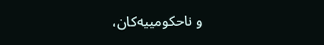و ناحكومییه‌كان،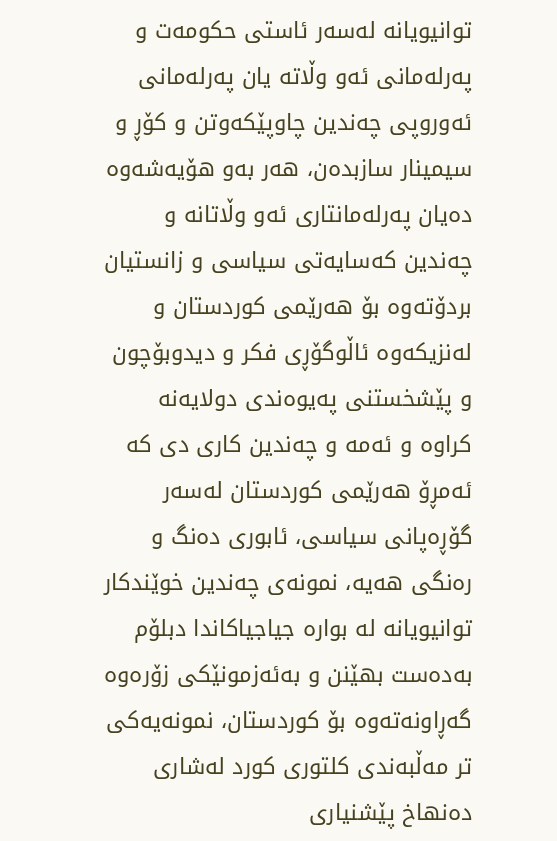توانیویانه‌ له‌سه‌ر ئاستی حكومه‌ت و په‌رله‌مانی ئه‌و وڵاته‌ یان په‌رله‌مانی ئه‌وروپی چه‌ندین چاوپێكه‌وتن و كۆڕ و سیمینار سازبده‌ن، هه‌ر به‌و هۆیه‌شه‌وه‌ ده‌یان په‌رله‌مانتاری ئه‌و وڵاتانه‌ و چه‌ندین كه‌سایه‌تی سیاسی و زانستیان بردۆته‌وه‌ بۆ هه‌رێمی كوردستان و له‌نزیكه‌وه‌ ئاڵوگۆڕی فكر و دیدوبۆچون و پێشخستنی په‌یوه‌ندی دولایه‌نه‌ كراوه‌ و ئه‌مه‌ و چه‌ندین كاری دی كه‌ ئه‌مڕۆ هه‌رێمی كوردستان له‌سه‌ر گۆڕه‌پانی سیاسی، ئابوری ده‌نگ و ره‌نگی هه‌یه‌، نمونه‌ی چه‌ندین خوێندكار توانیویانه‌ له‌ بواره‌ جیاجیاكاندا دبلۆم به‌ده‌ست بهێنن و به‌ئه‌زمونێكی زۆره‌وه‌ گه‌ڕاونه‌ته‌وه‌ بۆ كوردستان، نمونه‌یه‌كی تر مه‌ڵبه‌ندی كلتوری كورد له‌شاری ده‌نهاخ پێشنیاری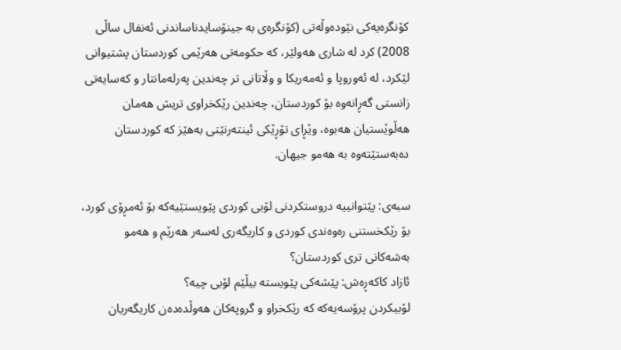كۆنگره‌یه‌كی نێوده‌وڵه‌تی (كۆنگره‌ی‌ به‌ جینۆسایدناساندنی‌ ئه‌نفال ساڵی‌ 2008) كرد له‌ شاری هه‌ولێر، كه‌ حكومه‌تی هه‌رێمی كوردستان پشتیوانی لێكرد، له‌ ئه‌وروپا و ئه‌مه‌ریكا و وڵاتانی تر چه‌ندین په‌رله‌مانتار و كه‌سایه‌تی زانستی گه‌ڕانه‌وه‌ بۆ كوردستان، چه‌ندین رێكخراوی تریش هه‌مان هه‌ڵوێستیان هه‌بوه‌، وێڕای تۆڕێكی ئینته‌رنێتی به‌هێز كه‌ كوردستان ده‌به‌ستێته‌وه‌ به‌ هه‌مو جیهان.

سبه‌ی‌: پێتوانییه‌ دروستكردنی‌ لۆبی‌ كوردی‌ پێویستێیه‌كه‌ بۆ ئه‌مڕۆی‌ كورد، بۆ رێكخستنی‌ ره‌وه‌ندی‌ كوردی‌ و كاریگه‌ری‌ له‌سه‌ر هه‌رێم و هه‌مو به‌شه‌كانی‌ تری‌ كوردستان؟
ئازاد كاكه‌ڕه‌ش: پێشه‌كی پێویسته‌ بیڵێم لۆبی چیه‌؟
لۆبیكردن پرۆسه‌یه‌كه‌ كه‌ رێكخراو و گروپه‌كان هه‌وڵده‌ده‌ن كاریگه‌ریان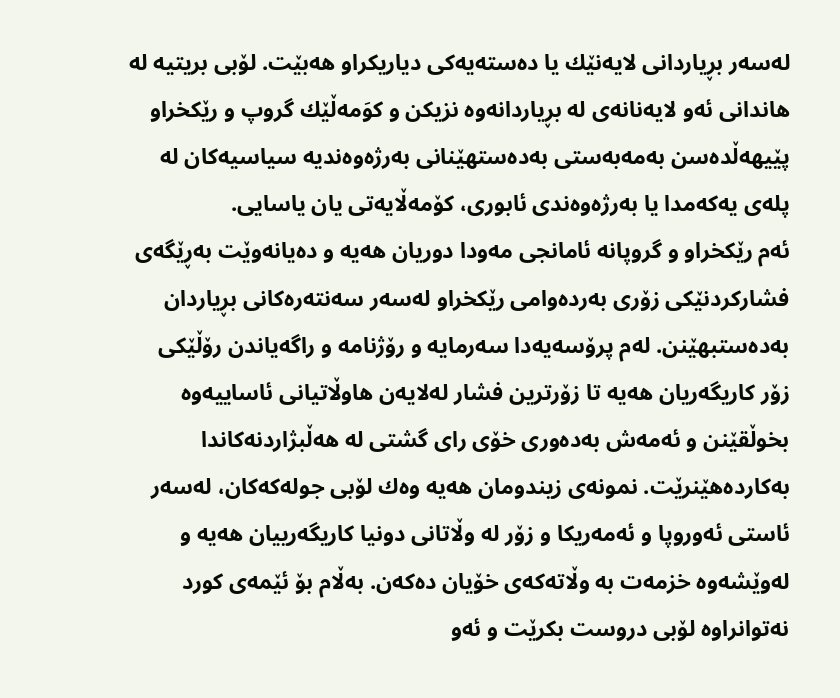له‌سه‌ر بڕیاردانی لایه‌نێك یا ده‌سته‌یه‌كی دیاریكراو هه‌بێت. لۆبی بریتیه‌ له‌ هاندانی ئه‌و لایه‌نانه‌ی له‌ بڕیاردانه‌وه‌ نزیكن و كوَمه‌ڵێك گروپ و رێكخراو پێیهه‌ڵده‌سن به‌مه‌به‌ستی به‌ده‌ستهێنانی به‌رژه‌وه‌ندیه‌ سیاسیه‌كان له‌ پله‌ی یه‌كه‌مدا یا به‌رژه‌وه‌ندی ئابوری، كۆمه‌ڵایه‌تی یان یاسایی.
ئه‌م رێكخراو و گروپانه‌ ئامانجی مه‌ودا دوریان هه‌یه‌ و ده‌یانه‌وێت به‌ڕێگه‌ی فشاركردنێكی زۆری به‌رده‌وامی رێكخراو له‌سه‌ر سه‌نته‌ره‌كانی بڕیاردان به‌ده‌ستبهێنن. له‌م پرۆسه‌یه‌دا سه‌رمایه‌ و رۆژنامه‌ و راگه‌یاندن رۆڵێكی زۆر كاریگه‌ریان هه‌یه‌ تا زۆرترین فشار له‌لایه‌ن هاوڵاتیانی ئاساییه‌وه‌ بخوڵقێنن و ئه‌مه‌ش به‌ده‌وری خۆی رای گشتی له‌ هه‌ڵبژاردنه‌كاندا به‌كارده‌هێنرێت. نمونه‌ی زیندومان هه‌یه‌ وه‌ك لۆبی جوله‌كه‌كان، له‌سه‌ر ئاستی ئه‌وروپا و ئه‌مه‌ریكا و زۆر له‌ وڵاتانی دونیا كاریگه‌رییان هه‌یه‌ و له‌وێشه‌وه‌ خزمه‌ت به‌ وڵاته‌كه‌ی خۆیان ده‌كه‌ن. به‌ڵام بۆ ئێمه‌ی كورد نه‌توانراوه‌ لۆبی دروست بكرێت و ئه‌و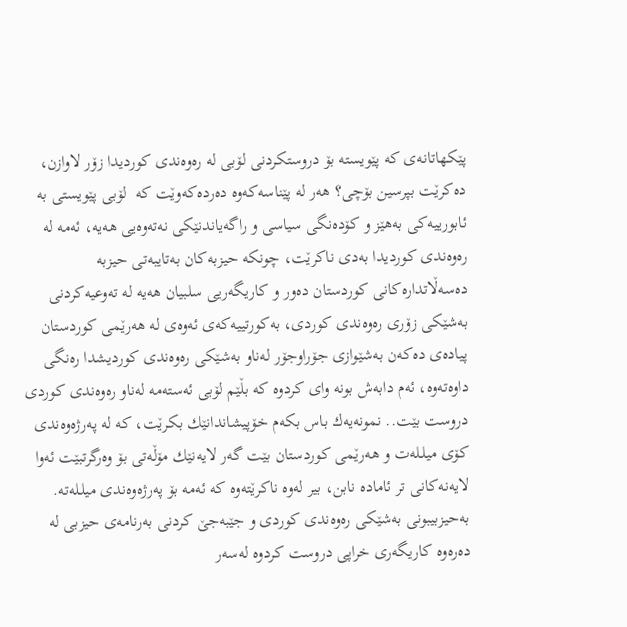پێكهاتانه‌ی كه‌ پێویسته‌ بۆ دروستكردنی لۆبی له‌ ره‌وه‌ندی كوردیدا زۆر لاوازن، ده‌كرێت بپرسین بۆچی؟ هه‌ر له‌ پێناسه‌كه‌وه‌ ده‌رده‌كه‌وێت كه‌  لۆبی پێویستی به‌ ئابورییه‌كی به‌هێز و كۆده‌نگی سیاسی و راگه‌یاندنێكی نه‌ته‌وه‌یی هه‌یه‌، ئه‌مه‌ له‌ ره‌وه‌ندی كوردیدا به‌دی ناكرێت، چونكه‌ حیزبه‌كان به‌تایبه‌تی حیزبه‌ ده‌سه‌ڵاتداره‌كانی كوردستان ده‌ور و كاریگه‌ریی سلبیان هه‌یه‌ له‌ ته‌وعیه‌كردنی به‌شێكی زۆری ره‌وه‌ندی كوردی، به‌كورتییه‌كه‌ی ئه‌وه‌ی له‌ هه‌رێمی كوردستان پیاده‌ی ده‌كه‌ن به‌شێوازی جۆراوجۆر له‌ناو به‌شێكی ره‌وه‌ندی كوردیشدا ره‌نگی داوه‌ته‌وه‌، ئه‌م دابه‌ش بونه‌ وای كردوه‌ كه‌ بڵێم لۆبی ئه‌سته‌مه‌ له‌ناو ره‌وه‌ندی كوردی دروست بێت.. نمونه‌یه‌ك باس بكه‌م خۆپیشاندانێك بكرێت، كه‌ له‌ په‌رژه‌وه‌ندی كۆی میلـله‌ت و هه‌رێمی كوردستان بێت گه‌ر لایه‌نێك مۆڵه‌تی بۆ وه‌رگرتبێت ئه‌وا لایه‌نه‌كانی تر ئاماده‌ نابن، بیر له‌وه‌ ناكرێته‌وه‌ كه‌ ئه‌مه‌ بۆ په‌رژه‌وه‌ندی میلـله‌ته‌. به‌حیزبیبونی به‌شێكی ره‌وه‌ندی كوردی و جێبه‌جێ كردنی به‌رنامه‌ی حیزبی له‌ ده‌ره‌وه‌ كاریگه‌ری خراپی دروست كردوه‌ له‌سه‌ر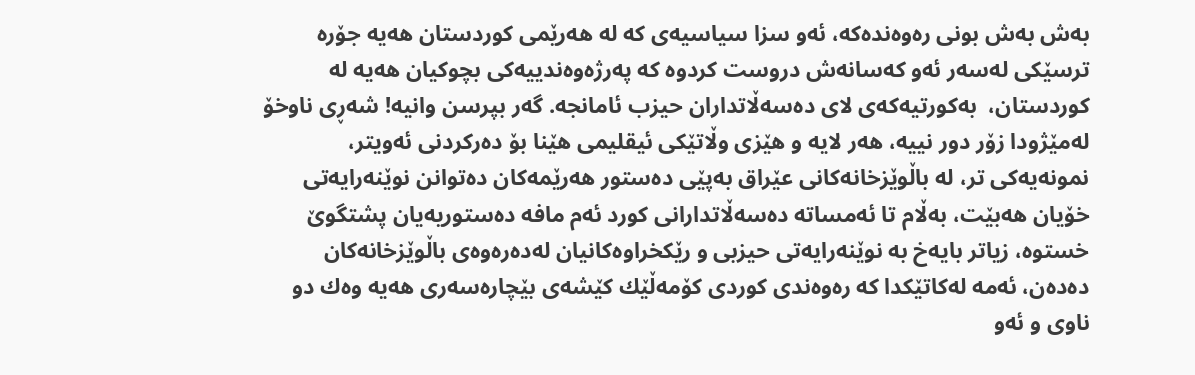به‌ش به‌ش بونی ره‌وه‌نده‌كه‌، ئه‌و سزا سیاسیه‌ی كه‌ له‌ هه‌رێمی كوردستان هه‌یه‌ جۆره‌ ترسێكی له‌سه‌ر ئه‌و كه‌سانه‌ش دروست كردوه‌ كه‌ په‌رژه‌وه‌ندییه‌كی بچوكیان هه‌یه‌ له‌ كوردستان،  به‌كورتیه‌كه‌ی لای ده‌سه‌ڵاتداران حیزب ئامانجه‌. گه‌ر بپرسن وانیه‌! شه‌ڕی ناوخۆ له‌مێژودا زۆر دور نییه‌، هه‌ر لایه‌ و هێزی وڵاتێكی ئیقلیمی هێنا بۆ ده‌ركردنی ئه‌ویتر، نمونه‌یه‌كی تر، له‌ باڵوێزخانه‌كانی عێراق به‌پێی ده‌ستور هه‌رێمه‌كان ده‌توانن نوێنه‌رایه‌تی خۆیان هه‌بێت، به‌ڵام تا ئه‌مساته‌ ده‌سه‌ڵاتدارانی كورد ئه‌م مافه‌ ده‌ستوریه‌یان پشتگوێ خستوه‌، زیاتر بایه‌خ به‌ نوێنه‌رایه‌تی حیزبی و رێكخراوه‌كانیان له‌ده‌ره‌وه‌ی باڵوێزخانه‌كان ده‌ده‌ن، ئه‌مه‌ له‌كاتێكدا كه‌ ره‌وه‌ندی كوردی كۆمه‌ڵێك كێشه‌ی بێچاره‌سه‌ری هه‌یه‌ وه‌ك دو ناوی و ئه‌و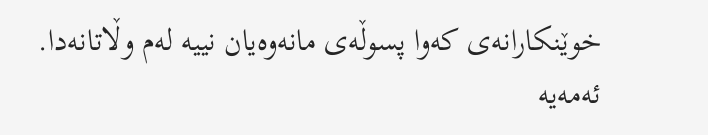خوێنكارانه‌ی كه‌وا پسوڵه‌ی مانه‌وه‌یان نییه‌ له‌م وڵاتانه‌دا. ئه‌مه‌یه‌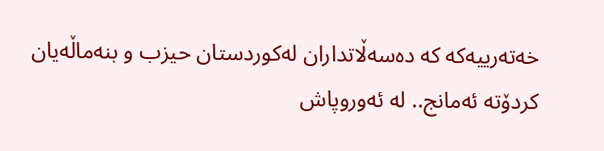خه‌ته‌رییه‌كه‌ كه‌ ده‌سه‌ڵاتداران له‌كوردستان حیزب و بنه‌ماڵه‌یان كردۆته‌ ئه‌مانج.. له‌ ئه‌وروپاش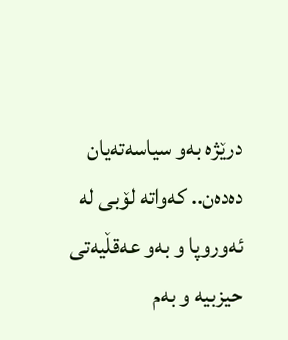درێژه‌ به‌و سیاسه‌ته‌یان ده‌ده‌ن.. كه‌واته‌ لۆبی له‌ ئه‌وروپا و به‌و عه‌قڵیه‌تی حیزبیه‌ و به‌م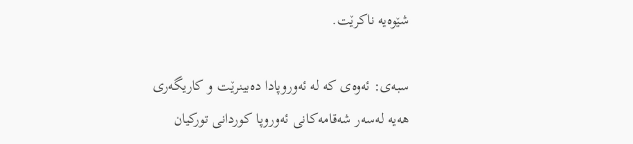شێوه‌یه‌ ناكرێت.

سبه‌ی‌: ئه‌وه‌ی‌ كه‌ له‌ ئه‌وروپادا ده‌بینرێت و كاریگه‌ری‌ هه‌یه‌ له‌سه‌ر شه‌قامه‌كانی‌ ئه‌وروپا كوردانی‌ توركیان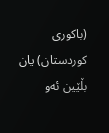(باكوری‌ كوردستان) یان بڵێین ئه‌و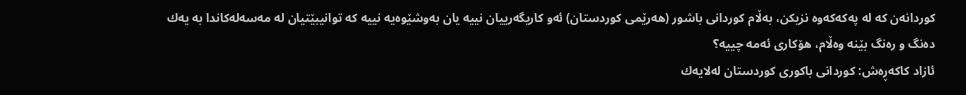كوردانه‌ن كه‌ له‌ په‌كه‌كه‌وه‌ نزیكن، به‌ڵام كوردانی‌ باشور (هه‌رێمی‌ كوردستان) ئه‌و كاریگه‌رییان نییه‌ یان به‌وشێوه‌یه‌ نییه‌ كه‌ توانیبێتیان له‌ مه‌سه‌له‌كاندا به‌ یه‌ك ده‌نگ و ره‌نگ بێنه‌ وه‌ڵام، هۆكاری‌ ئه‌مه‌ چییه‌؟
ئازاد كاكه‌ڕه‌ش: كوردانی باكوری كوردستان له‌لایه‌ك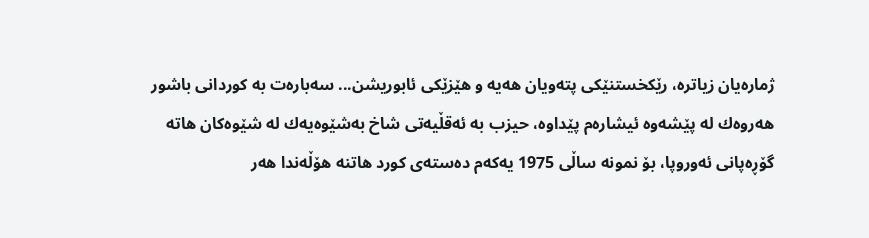ژماره‌یان زیاتره‌، رێكخستنێكی پته‌ویان هه‌یه‌ و هێزێكی ئابوریشن... سه‌باره‌ت به‌ كوردانی باشور هه‌روه‌ك له‌ پێشه‌وه‌ ئیشاره‌م پێداوه‌، حیزب به‌ ئه‌قڵیه‌تی شاخ به‌شێوه‌یه‌ك له‌ شێوه‌كان هاته‌ گۆڕه‌پانی ئه‌وروپا، بۆ نمونه‌ ساڵی 1975 یه‌كه‌م ده‌سته‌ی كورد هاتنه‌ هۆڵه‌ندا هه‌ر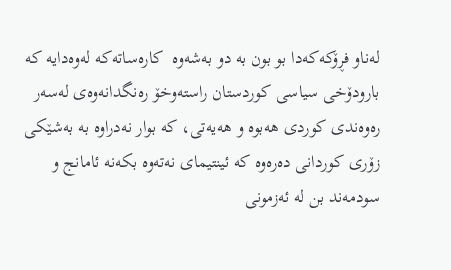له‌ناو فڕۆكه‌كه‌دا بو بون به‌ دو به‌شه‌وه‌  كاره‌ساته‌كه‌ له‌وه‌دایه‌ كه‌ بارودۆخی سیاسی كوردستان راسته‌وخۆ ره‌نگدانه‌وه‌ی له‌سه‌ر ره‌وه‌ندی كوردی هه‌بوه‌ و هه‌یه‌تی، كه‌ بوار نه‌دراوه‌ به‌ به‌شێكی زۆری كوردانی ده‌ره‌وه‌ كه‌ ئینتیمای نه‌ته‌وه‌ بكه‌نه‌ ئامانج و سودمه‌ند بن له‌ ئه‌زمونی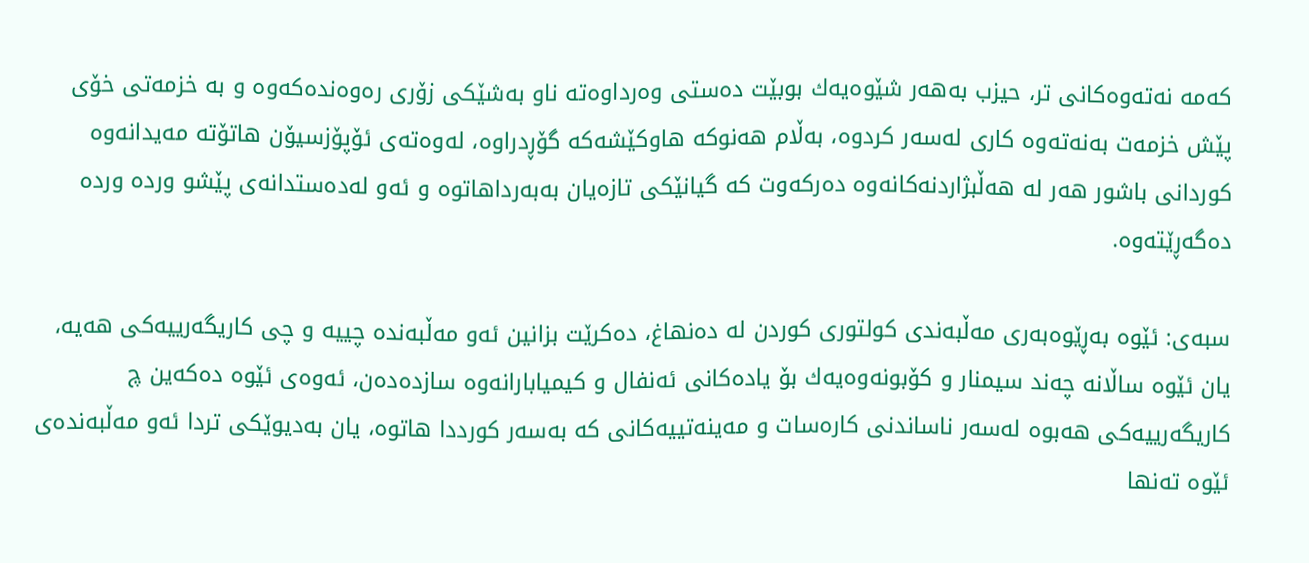كه‌مه‌ نه‌ته‌وه‌كانی تر، حیزب به‌هه‌ر شێوه‌یه‌ك بوبێت ده‌ستی وه‌رداوه‌ته‌ ناو به‌شێكی زۆری ره‌وه‌نده‌كه‌وه‌ و به‌ خزمه‌تی خۆی پێش خزمه‌ت به‌نه‌ته‌وه‌ كاری له‌سه‌ر كردوه‌، به‌ڵام هه‌نوكه‌ هاوكێشه‌كه‌ گۆڕدراوه‌، له‌وه‌ته‌ی ئۆپۆزسیۆن هاتۆته‌ مه‌یدانه‌وه‌ كوردانی باشور هه‌ر له‌ هه‌ڵبژاردنه‌كانه‌وه‌ ده‌ركه‌وت كه‌ گیانێكی تازه‌یان به‌به‌رداهاتوه‌ و ئه‌و له‌ده‌ستدانه‌ی پێشو ورده‌ ورده‌ ده‌گه‌ڕێته‌وه‌.

سبه‌ی‌: ئێوه‌ به‌ڕێوه‌به‌ری‌ مه‌ڵبه‌ندی‌ كولتوری‌ كوردن له‌ ده‌نهاغ، ده‌كرێت بزانین ئه‌و مه‌ڵبه‌نده‌ چییه‌ و چی‌ كاریگه‌رییه‌كی‌ هه‌یه‌، یان ئێوه‌ ساڵانه‌ چه‌ند سیمنار و كۆبونه‌وه‌یه‌ك بۆ یاده‌کانی‌ ئه‌نفال و كیمیابارانه‌وه‌ سازده‌ده‌ن، ئه‌وه‌ی‌ ئێوه‌ ده‌كه‌ین چ كاریگه‌رییه‌كی‌ هه‌بوه‌ له‌سه‌ر ناساندنی‌ كاره‌سات و مه‌ینه‌تییه‌كانی‌ كه‌ به‌سه‌ر كورددا هاتوه‌، یان به‌دیوێكی‌ تردا ئه‌و مه‌ڵبه‌نده‌ی‌ ئێوه‌ ته‌نها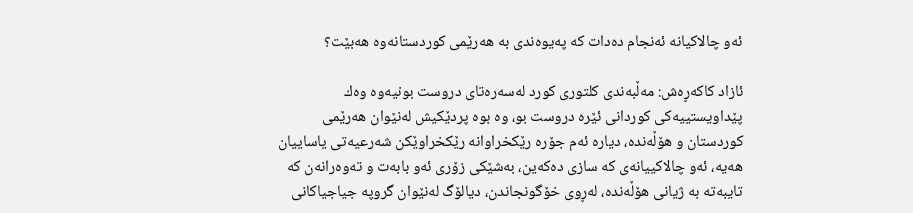ئه‌و چالاكیانه‌ ئه‌نجام ده‌دات كه‌ په‌یوه‌ندی‌ به‌ هه‌رێمی‌ كوردستانه‌وه‌ هه‌بێت؟

ئازاد كاكه‌ڕه‌ش: مه‌ڵبه‌ندی كلتوری كورد له‌سه‌ره‌تای دروست بونیه‌وه‌ وه‌ك پێداویستییه‌كی كوردانی ئێره‌ دروست بو، وه‌ بوه‌ پردێكیش له‌نێوان هه‌رێمی كوردستان و هۆڵه‌نده‌، دیاره‌ ئه‌م جۆره‌ رێكخراوانه‌ رێكخراوێكن شه‌رعیه‌تی یاساییان هه‌یه‌، ئه‌و چالاكییانه‌ی كه‌ سازی ده‌كه‌ین، به‌شێكی زۆری ئه‌و بابه‌ت و ته‌وه‌رانه‌ن كه‌ تایبه‌ته‌ به‌ ژیانی هۆڵه‌نده‌، له‌ڕوی خۆگونجاندن، دیالۆگ له‌نێوان گروپه‌ جیاجیاكانی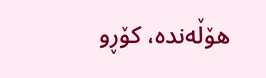هۆڵه‌نده‌، كۆڕو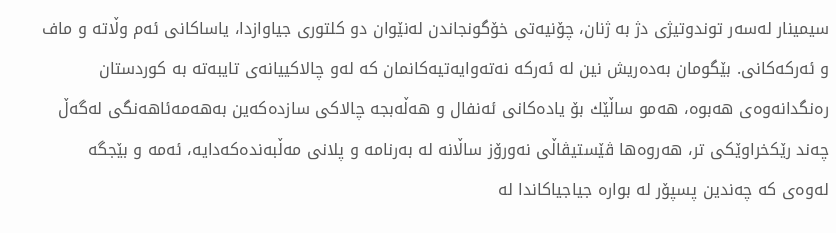سیمینار له‌سه‌ر توندوتیژی دژ به‌ ژنان، چۆنیه‌تی خۆگونجاندن له‌نێوان دو كلتوری جیاوازدا، یاساكانی ئه‌م وڵاته‌ و ماف و ئه‌ركه‌كانی. بێگومان به‌ده‌ریش نین له‌ ئه‌ركه‌ نه‌ته‌وایه‌تیه‌كانمان كه‌ له‌و چالاكییانه‌ی تایبه‌ته‌ به‌ كوردستان ره‌نگدانه‌وه‌ی هه‌بوه‌، هه‌مو ساڵێك بۆ یاده‌كانی ئه‌نفال و هه‌ڵه‌بجه‌ چالاكی سازده‌كه‌ین به‌هه‌مه‌ئاهه‌نگی له‌گه‌ڵ چه‌ند رێكخراوێكی تر، هه‌روه‌ها ڤێستیڤاڵی نه‌ورۆز ساڵانه‌ له‌ به‌رنامه‌ و پلانی مه‌ڵبه‌نده‌كه‌دایه‌، ئه‌مه‌ و بێجگه‌ له‌وه‌ی كه‌ چه‌ندین پسپۆر له‌ بواره‌ جیاجیاكاندا له‌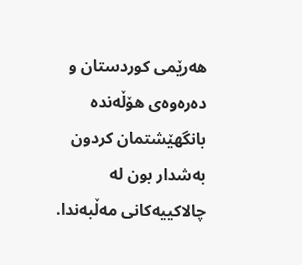هه‌رێمی كوردستان و ده‌ره‌وه‌ی هۆڵه‌نده‌ بانگهێشتمان كردون به‌شدار بون له‌ چالاكییه‌كانی مه‌ڵبه‌ندا.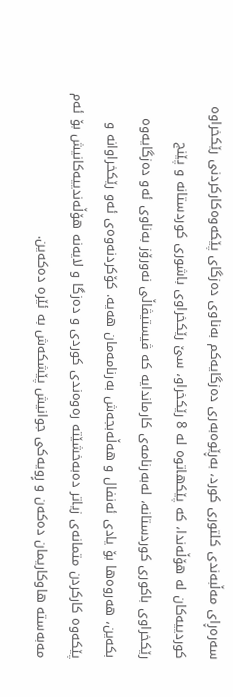سه‌ره‌ڕای مه‌ڵبه‌ندی كلتوری كورد، به‌ڕێوه‌به‌ری ده‌زگایه‌كم به‌ناوی ده‌زگای پێكه‌وه‌كاركردنی رێكخراوه‌ كوردییه‌كان له‌ هۆڵه‌ندا، كه‌ پێكهاتوه‌ له‌ 8 رێكخراو، سێ رێكخراوی باشوری كوردستانه‌ و پێنج رێكخراوی باكوری كوردستانه‌، له‌به‌رنامه‌ی كارماندایه‌ كه‌ ڤیستیڤاڵی نه‌ورۆز به‌ناوی ئه‌و ده‌زگایه‌وه‌ بكه‌ین، هه‌روه‌ها بۆ یادی ئه‌نفال و هه‌ڵه‌بجه‌ش به‌رنامه‌مان هه‌یه‌. كۆكردنه‌وه‌ی ئه‌و رێكخراوانه‌ و پێكه‌وه‌ كاركردن متمانه‌ی زیاتر ده‌به‌خشێته‌ ره‌وه‌ندی كوردی و ده‌زگا و لایه‌نه‌ هۆڵه‌ندییه‌كانیش بۆ ئه‌م مه‌به‌سته‌ هاوكاریمان ده‌كه‌ن و رٍویه‌كی جوانیش پێشكه‌ش به‌ ئێره‌ ده‌كه‌ین.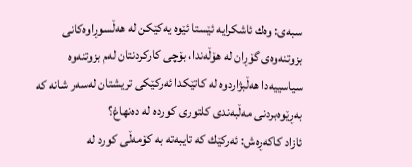سبه‌ی‌: وه‌ك ئاشكرایه‌ ئێستا ئێوه‌ یه‌كێكن له‌ هه‌ڵسوڕاوه‌كانی‌ بزوتنه‌وه‌ی‌ گۆڕان له‌ هۆڵه‌ندا، بۆچی‌ كاركردنتان له‌م بزوتنه‌وه‌ سیاسییه‌دا هه‌ڵبژاردوه‌ له‌ كاتێكدا ئه‌ركێكی‌ تریشتان له‌سه‌ر شانه‌ كه‌ به‌ڕێوه‌بردنی‌ مه‌ڵبه‌ندی‌ كلتوری‌ كورده‌ له‌ ده‌نهاغ؟
ئازاد كاكه‌ڕه‌ش: ئه‌ركێك كه‌ تایبه‌ته‌ به‌ كۆمه‌ڵی كورد له‌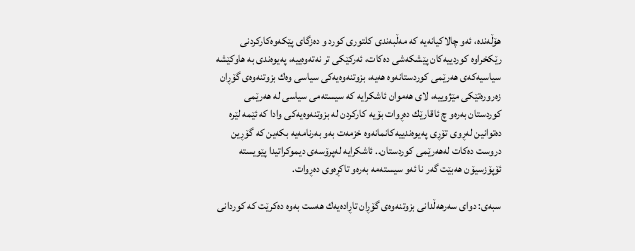هۆڵه‌نده‌، ئه‌و چالاكیانه‌یه‌ كه‌ مه‌ڵبه‌ندی كلتوری كورد و ده‌زگای پێكه‌وه‌كاركردنی رێكخراوه‌ كوردییه‌كان پێشكه‌شی ده‌كات، ئه‌ركێكی تر نه‌ته‌وه‌ییه‌، په‌یوه‌ندی به‌ هاوكێشه‌ سیاسیه‌كه‌ی هه‌رێمی كوردستانه‌وه‌ هه‌یه‌، بزوتنه‌وه‌یه‌كی سیاسی وه‌ك بزوتنه‌وه‌ی گۆڕان زه‌روره‌تێكی مێژوییه‌، لای هه‌موان ئاشكرایه‌ كه‌ سیسته‌می سیاسی له‌ هه‌رێمی كوردستان به‌ره‌و چ ئاقارێك ده‌ڕوات بۆیه‌ كاركردن له‌ بزوتنه‌وه‌یه‌كی وادا كه‌ ئێمه‌ لێره‌ ده‌توانین له‌ڕوی تۆڕی په‌یوه‌ندییه‌كانمانه‌وه‌ خزمه‌ت به‌و به‌رنامه‌یه‌ بكه‌ین كه‌ گۆڕین دروست ده‌كات له‌هه‌رێمی كوردستان.. ئاشكرایه‌ له‌پرۆسه‌ی دیموكراتیدا پێویسته‌ ئۆپۆزسیۆن هه‌بێت گه‌ر نا ئه‌و سیسته‌مه‌ به‌ره‌و تاكڕه‌وی ده‌ڕوات.

سبه‌ی‌: دوای‌ سه‌رهه‌ڵدانی‌ بزوتنه‌وه‌ی‌ گۆڕان تاڕاده‌یه‌ك هه‌ست به‌وه‌ ده‌كرێت كه‌ كوردانی‌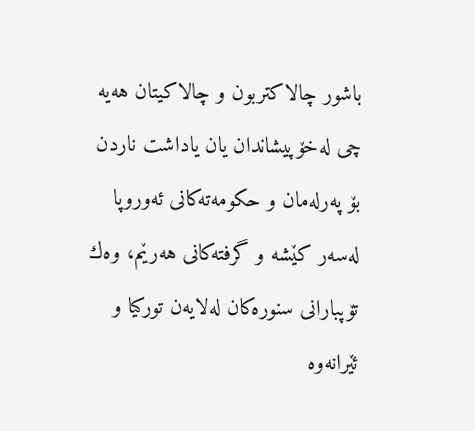باشور چالاكتربون و چالاكیتان هه‌یه‌ چی‌ له‌خۆپیشاندان یان یاداشت ناردن بۆ په‌رله‌مان و حكومه‌ته‌كانی‌ ئه‌وروپا له‌سه‌ر كێشه‌ و گرفته‌كانی‌ هه‌رێم، وه‌ك تۆپبارانی‌ سنوره‌كان له‌لایه‌ن توركیا و ئێرانه‌وه‌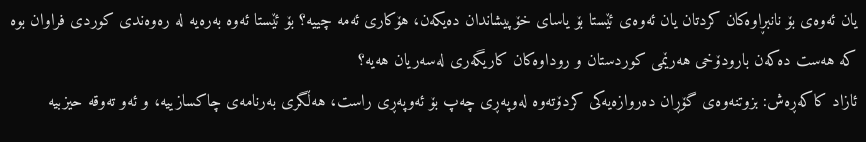یان ئه‌وه‌ی‌ بۆ نانبڕاوه‌كان كردتان یان ئه‌وه‌ی‌ ئێستا بۆ یاسای‌ خۆپیشاندان ده‌یكه‌ن، هۆكاری‌ ئه‌مه‌ چییه‌؟ بۆ ئێستا ئه‌وه‌ به‌ره‌یه‌ له‌ ره‌وه‌ندی‌ كوردی‌ فراوان بوه‌ كه‌ هه‌ست ده‌كه‌ن بارودۆخی‌ هه‌رێمی‌ كوردستان و روداوه‌كان كاریگه‌ری‌ له‌سه‌ریان هه‌یه‌؟
ئازاد كاكه‌ڕه‌ش: بزوتنه‌وه‌ی گۆڕان ده‌روازه‌یه‌كی كردۆته‌وه‌ له‌وپه‌ڕی چه‌پ بۆ ئه‌وپه‌ڕی راست، هه‌ڵگری به‌رنامه‌ی چاكسازییه‌، و ئه‌و ته‌وقه‌ حیزبیه‌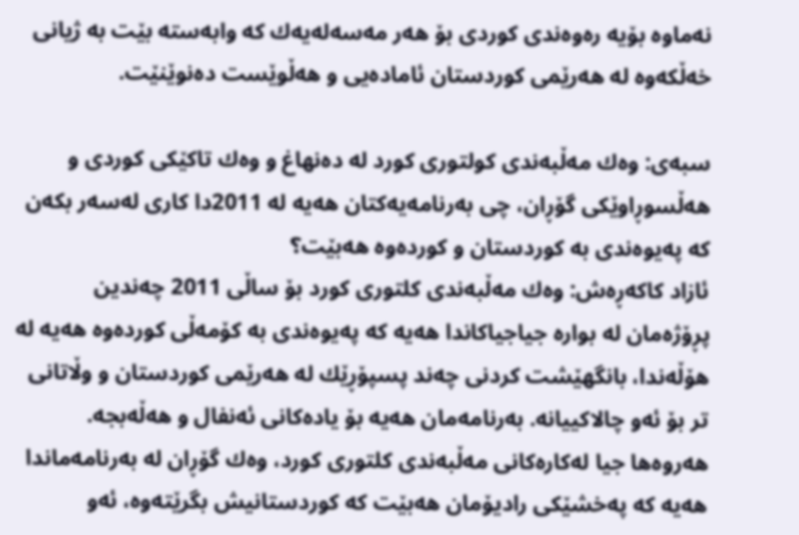نه‌ماوه‌ بۆیه‌ ره‌وه‌ندی كوردی بۆ هه‌ر مه‌سه‌له‌یه‌ك كه‌ وابه‌سته‌ بێت به‌ ژیانی خه‌ڵكه‌وه‌ له‌ هه‌رێمی كوردستان ئاماده‌یی و هه‌ڵوێست ده‌نوێنێت.

سبه‌ی‌: وه‌ك مه‌ڵبه‌ندی‌ كولتوری‌ كورد له‌ ده‌نهاغ و وه‌ك تاكێكی‌ كوردی‌ و هه‌ڵسوڕاوێكی‌ گۆڕان، چی‌ به‌رنامه‌یه‌كتان هه‌یه‌ له‌ 2011دا كاری‌ له‌سه‌ر بكه‌ن كه‌ په‌یوه‌ندی‌ به‌ كوردستان و كورده‌وه‌ هه‌بێت؟
ئازاد كاكه‌ڕه‌ش: وه‌ك مه‌ڵبه‌ندی كلتوری كورد بۆ ساڵی 2011 چه‌ندین پڕۆژه‌مان له‌ بواره‌ جیاجیاكاندا هه‌یه‌ كه‌ په‌یوه‌ندی به‌ كۆمه‌ڵی كورده‌وه‌ هه‌یه‌ له‌ هۆڵه‌ندا، بانگهێشت كردنی چه‌ند پسپۆڕێك له‌ هه‌رێمی كوردستان و وڵاتانی تر بۆ ئه‌و چالاكییانه‌. به‌رنامه‌مان هه‌یه‌ بۆ یاده‌كانی ئه‌نفال و هه‌ڵه‌بجه‌. هه‌روه‌ها جیا له‌كاره‌كانی مه‌ڵبه‌ندی كلتوری كورد، وه‌ك گۆڕان له‌ به‌رنامه‌ماندا هه‌یه‌ كه‌ په‌خشێكی رادیۆمان هه‌بێت كه‌ كوردستانیش بگرێته‌وه‌، ئه‌و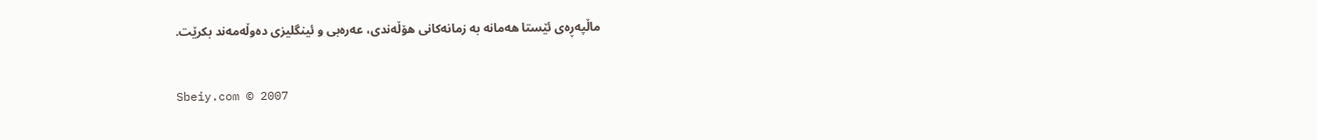ماڵپه‌ڕه‌ی ئێستا هه‌مانه‌ به‌ زمانه‌كانی هۆڵه‌ندی، عه‌ره‌بی و ئینگلیزی ده‌وڵه‌مه‌ند بكرێت.

Sbeiy.com © 2007